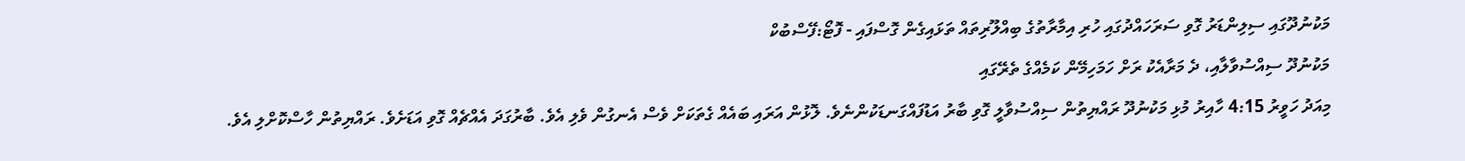މަކުނުދޫގައި ސިލިންޑަރު ގޮވި ސަރަހައްދުގައި ހުރި އިމާރާތުގެ ބިއްލޫރިތައް ތަޅައިގެން ގޮސްފައި - ފޮޓޯ:ފޭސްބުކް
މަކުނުދޫ ސިއްސުވާލާއި، ދެ މަރާއެކު ރަށް ހަމަހިމޭން ކަމެއްގެ ތެރޭގައި
މިއަދު ހަވީރު 4:15 ހާއިރު މުޅި މަކުނުދޫ ރައްޔިތުން ސިއްސުވާލީ ގޮވި ބާރު އަޑުފައްގަނޑަކުންނެވެ. ލޮޅުން އަރައި ބައެއް ގެތަކަށް ވެސް އެނގުން ވެލި އެވެ. ބާރުގަދަ އެއްޗެއް ގޮވި އަޑަށެވެ. ރައްޔިތުން ހާސްކޮށްލި އެވެ.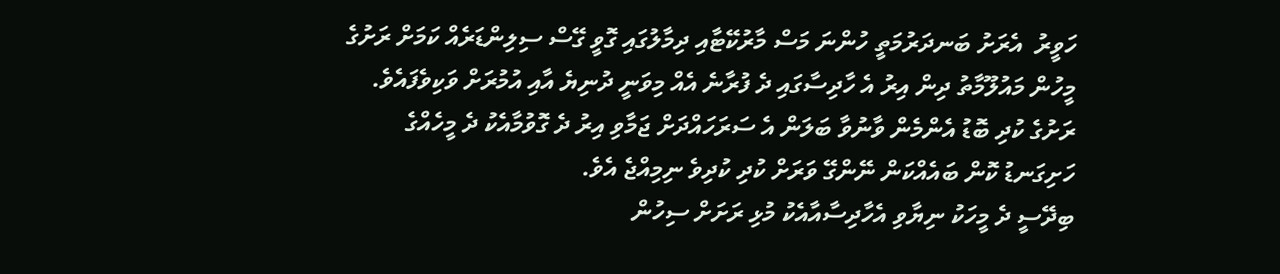ހަވީރު  އެރަށު ބަނދަރުމަތީ ހުންނަ މަސް މާރުކޭޓާއި ދިމާލުގައި ގޮވީ ގޭސް ސިލިންޑަރެއް ކަމަށް ރަށުގެ މީހުން މައުލޫމާތު ދިން އިރު އެ ހާދިސާގައި ދެ ފުރާނެ އެއް މިވަނީ ދުނިޔެ އާއި އުމުރަށް ވަކިވެފައެވެ. ރަށުގެ ކުދި ބޮޑު އެންމެން ވާނުވާ ބަލަން އެ ސަރަހައްދަށް ޖަމާވި އިރު ދެ ގޮވުމާއެކު ދެ މީހެއްގެ ހަށިގަނޑު ކޮން ބައެއްކަން ނޭންގޭ ވަރަށް ކުދި ކުދިވެ ނިމިއްޖެ އެވެ.
ބިދޭސީ ދެ މީހަކު ނިޔާވި އެހާދިސާއާއެކު މުޅި ރަށަށް ސިހުން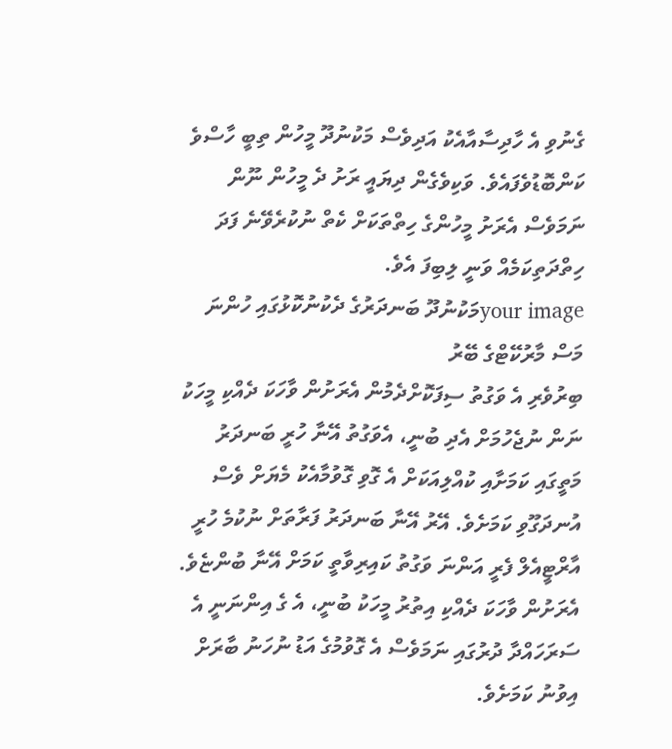ގެނުވި އެ ހާދިސާއާއެކު އަދިވެސް މަކުނުދޫ މީހުން ތިބީ ހާސްވެ ކަންބޮޑުވެފައެވެ. ވަކިވެގެން ދިޔައީ ރަށު ދެ މީހުން ނޫން ނަމަވެސް އެރަށު މީހުންގެ ހިތްތަކަށް ކެތް ނުކުރެވޭނެ ފަދަ ހިތްދަތިކަމެއް ވަނީ ލިބިފަ އެވެ.
your imageމަކުނުދޫ ބަނދަރުގެ ދެކުނުކޮޅުގައި ހުންނަ މަސް މާރުކޭޓްގެ ބޭރު
ބިރުވެރި އެ ވަގުތު ސިފަކޮށްދެމުން އެރަށުން ވާހަކަ ދެއްކި މީހަކު ނަން ނުޖެހުމަށް އެދި ބުނީ، އެވަގުތު އޭނާ ހުރީ ބަނދަރު މަތީގައި ކަމަށާއި ކުއްލިއަކަށް އެ ގޮވި ގޮވުމާއެކު މެޔަށް ވެސް އުނދަގޫވި ކަމަށެވެ. އޭރު އޭނާ ބަނދަރު ފަރާތަށް ނުކުމެ ހުރީ އާރްޓީއެލް ފެރީ އަންނަ ވަގުތު ކައިރިވާތީ ކަމަށް އޭނާ ބުންޏެވެ.
އެރަށުން ވާހަކަ ދެއްކި އިތުރު މީހަކު ބުނީ، އެ ގެ އިންނަނީ އެ ސަރަހައްދާ ދުރުގައި ނަމަވެސް އެ ގޮވުމުގެ އަޑު ނުހަނު ބާރަށް އިވުނު ކަމަށެވެ.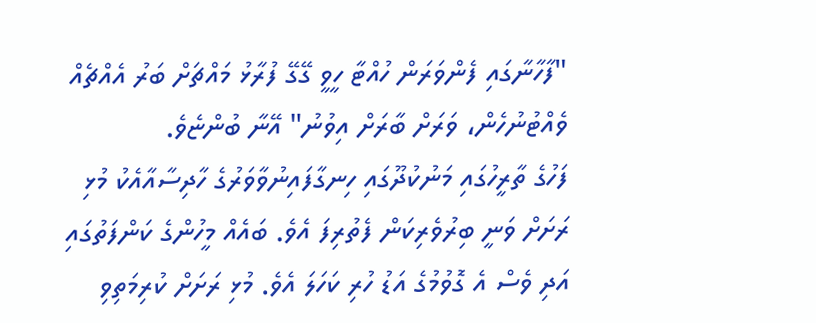"ފާހާނާގައި ފެންވަރަން ހުއްޓާ ހީވީ ގޭގޭ ފުރާޅު މައްޗަށް ބަރު އެއްޗެއް ވެއްޓުނުހެން، ވަރަށް ބާރަށް އިވުނު" އޭނާ ބުންޏެވެ.
ފަހުގެ ތާރީހުގައި މަނުކުދޫގައި ހިނގާފައިނުވާވަރުގެ ހާދިސާއާއެކު މުޅި ރަށަށް ވަނީ ބިރުވެރިކަން ފެތުރިފަ އެވެ. ބައެއް މީހުންގެ ކަންފަތުގައި އަދި ވެސް އެ ގޮވުމުގެ އަޑު ހުރި ކަހަލަ އެވެ. މުޅި ރަށަށް ކުރިމަތިވި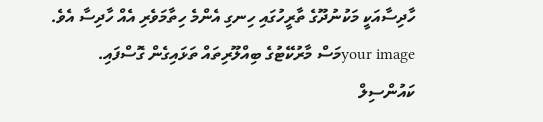ހާދިސާއަކީ މަކުނުދޫގެ ތާރީހުގައި ހިނގި އެންމެ ހިތާމަވެރި އެއް ހާދިސާ އެވެ.
your imageމަސް މާރުކޭޓުގެ ބިއްލޫރިތައް ތަޅައިގެން ގޮސްފައި.
ކައުންސިލް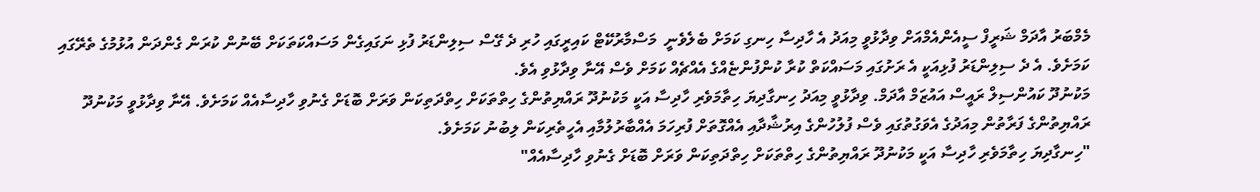މެމްބަރު އާދަމް ޝަރީފް ސީއެންއެމްއަށް ވިދާޅުވީ މިއަދު އެ ހާދިސާ ހިނގި ކަމަށް ބެލެވެނީ  މަސްމާރުކޭޓް ކައިރީގައި ހުރި ދެ ގޭސް ސިލިންޑަރު ފުޅި ނަގައިގެން މަސައްކަތަކަށް ބޭނުން ކުރަން ގެންދަން އުޅުމުގެ ތެރޭގައި ކަމަށެވެ. އެ ދެ ސިލިންޑަރު ފުޅިއަކީ އެ ރަށުގައި މަސައްކަތް ކުރާ ކުންފުންޏެއްގެ އެއްޗެއް ކަމަށް ވެސް އޭނާ ވިދާޅުވި އެވެ.
މަކުނުދޫ ކައުންސިލް ރައީސް އައުޒަމް އާދަމް. ވިދާޅުވީ މިއަދު ހިނގާދިޔަ ހިތާމަވެރި ހާދިސާ އަކީ މަކުނުދޫ ރައްޔިތުންގެ ހިތްތަކަށް ހިތްދަތިކަން ވަރަށް ބޮޑަށް ގެނުވި ހާދިސާއެއް ކަމަށެވެ. އޭނާ ވިދާޅުވީ މަކުނުދޫ ރައްޔިތުންގެ ފަރާތުން މިއަދުގެ އެވަގުތުގައި ވެސް ފުލުހުންގެ އިރުޝާދާއި އެއްގޮތަށް ފުރިހަމަ އެއްބާރުލުމާއި އެހީތެރިކަން ލިބުނު ކަމަށެވެ.
"ހިނގާދިޔަ ހިތާމަވެރި ހާދިސާ އަކީ މަކުނުދޫ ރައްޔިތުންގެ ހިތްތަކަށް ހިތްދަތިކަން ވަރަށް ބޮޑަށް ގެނުވި ހާދިސާއެއް"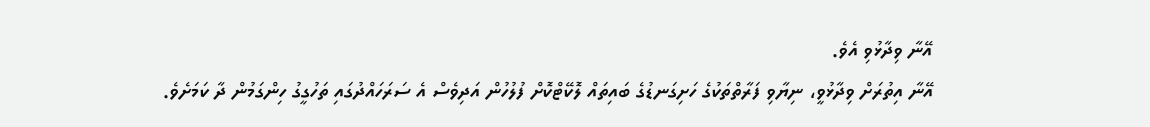އޭނާ ވިދާޅުވި އެވެ.
އޭނާ އިތުރަށް ވިދާޅުވީ، ނިޔާވި ފަރާތްތަކުގެ ހަށިގަނޑުގެ ބައިތައް ލޮކޭޓްކޮށް ފުލުހުން އަދިވެސް އެ ސަރަހައްދުގައި ތަހުގީގު ހިންގަމުން ދާ ކަމަށެވެ.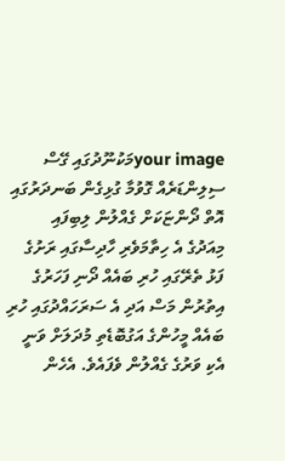your imageމަކުނޫދުގައި ގޭސް ސިލިންޑަރެއް ގޮވުމާ ގުޅިގެން ބަނދަރުގައި އޮތް ދޯންޏަކަށް ގެއްލުން ލިބިފައި
މިއަދުގެ އެ ހިތާމަވެރި ހާދިސާގައި ރަށުގެ ފަޅު ތެރޭގައި ހުރި ބައެއް ދޯނި ފަހަރުގެ އިތުރުން މަސް އަދި އެ ސަރަހައްދުގައި ހުރި ބައެއް މީހުންގެ އަގުބޮޑެތި މުދަލަށް ވަނީ އެކި ވަރުގެ ގެއްލުން ވެފައެވެ. އެހެން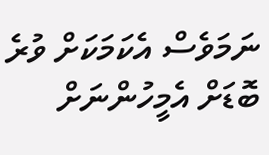ނަމަވެސް އެކަމަކަށް ވުރެ ބޮޑަށް އެމީހުންނަށް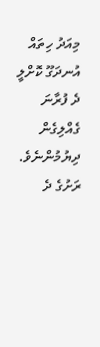މިއަދު ހިތައް އުނދަގޫ ކޮށްލީ ދެ ފުރާނަ ގެއްލިގެން ދިޔުމުންނެވެ. ރަށުގެ ދެ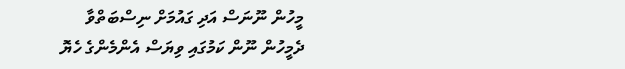މީހުން ނޫނަސް އަދި ގައުމަށް ނިސްބަތްވާ ދެމީހުން ނޫން ކަމުގައި ވިޔަސް އެންމެންގެ ހެޔޮ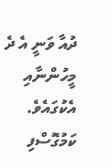ދުއާ ވަނީ އެ ދެ މީހުންނާއި އެކުގައެވެ.
ކަމުގޮސްފި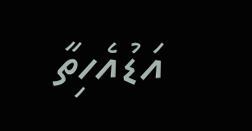އަޑުއެހިތާ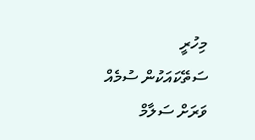މިހުރީ
ސަތޭކައަކުން ސުމެއް
ވަރަށް ސަލާމް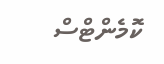ކޮމެންޓްސް